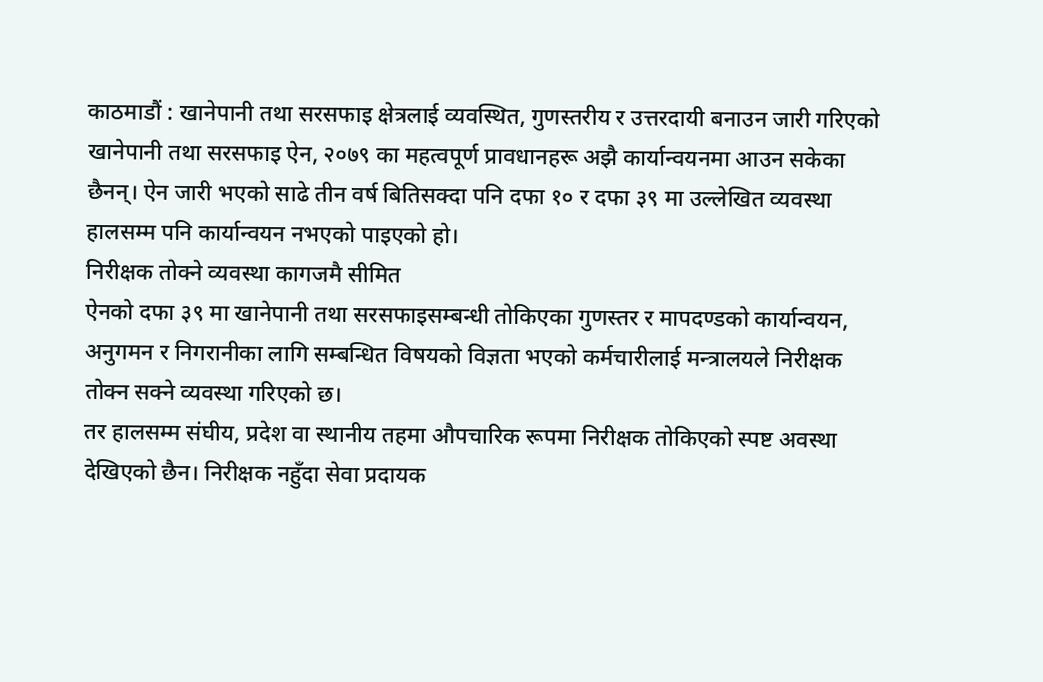काठमाडौं : खानेपानी तथा सरसफाइ क्षेत्रलाई व्यवस्थित, गुणस्तरीय र उत्तरदायी बनाउन जारी गरिएको खानेपानी तथा सरसफाइ ऐन, २०७९ का महत्वपूर्ण प्रावधानहरू अझै कार्यान्वयनमा आउन सकेका छैनन्। ऐन जारी भएको साढे तीन वर्ष बितिसक्दा पनि दफा १० र दफा ३९ मा उल्लेखित व्यवस्था हालसम्म पनि कार्यान्वयन नभएको पाइएको हो।
निरीक्षक तोक्ने व्यवस्था कागजमै सीमित
ऐनको दफा ३९ मा खानेपानी तथा सरसफाइसम्बन्धी तोकिएका गुणस्तर र मापदण्डको कार्यान्वयन, अनुगमन र निगरानीका लागि सम्बन्धित विषयको विज्ञता भएको कर्मचारीलाई मन्त्रालयले निरीक्षक तोक्न सक्ने व्यवस्था गरिएको छ।
तर हालसम्म संघीय, प्रदेश वा स्थानीय तहमा औपचारिक रूपमा निरीक्षक तोकिएको स्पष्ट अवस्था देखिएको छैन। निरीक्षक नहुँदा सेवा प्रदायक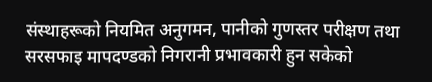संस्थाहरूको नियमित अनुगमन, पानीको गुणस्तर परीक्षण तथा सरसफाइ मापदण्डको निगरानी प्रभावकारी हुन सकेको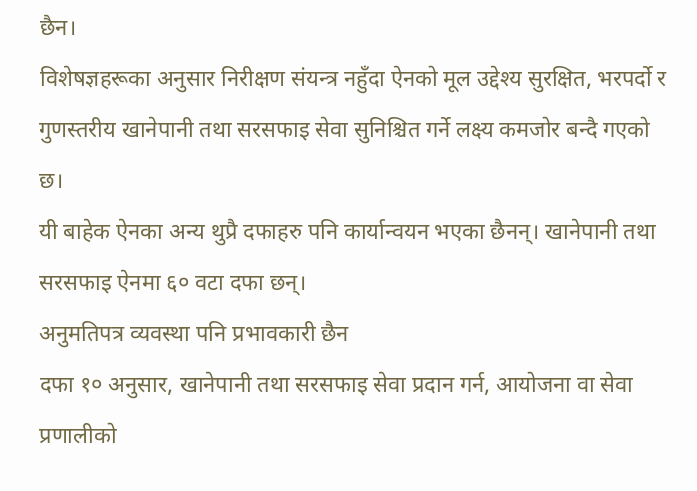छैन।
विशेषज्ञहरूका अनुसार निरीक्षण संयन्त्र नहुँदा ऐनको मूल उद्देश्य सुरक्षित, भरपर्दो र गुणस्तरीय खानेपानी तथा सरसफाइ सेवा सुनिश्चित गर्ने लक्ष्य कमजोर बन्दै गएको छ।
यी बाहेक ऐनका अन्य थुप्रै दफाहरु पनि कार्यान्वयन भएका छैनन्। खानेपानी तथा सरसफाइ ऐनमा ६० वटा दफा छन्।
अनुमतिपत्र व्यवस्था पनि प्रभावकारी छैन
दफा १० अनुसार, खानेपानी तथा सरसफाइ सेवा प्रदान गर्न, आयोजना वा सेवा प्रणालीको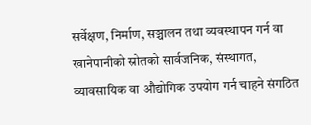सर्वेक्षण, निर्माण, सञ्चालन तथा व्यवस्थापन गर्न वा खानेपानीको स्रोतको सार्वजनिक, संस्थागत, व्यावसायिक वा औद्योगिक उपयोग गर्न चाहने संगठित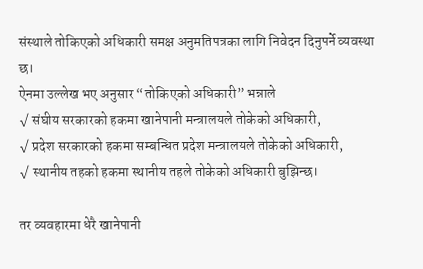संस्थाले तोकिएको अधिकारी समक्ष अनुमतिपत्रका लागि निवेदन दिनुपर्ने व्यवस्था छ।
ऐनमा उल्लेख भए अनुसार “तोकिएको अधिकारी” भन्नाले
√ संघीय सरकारको हकमा खानेपानी मन्त्रालयले तोकेको अधिकारी,
√ प्रदेश सरकारको हकमा सम्बन्धित प्रदेश मन्त्रालयले तोकेको अधिकारी,
√ स्थानीय तहको हकमा स्थानीय तहले तोकेको अधिकारी बुझिन्छ।

तर व्यवहारमा धेरै खानेपानी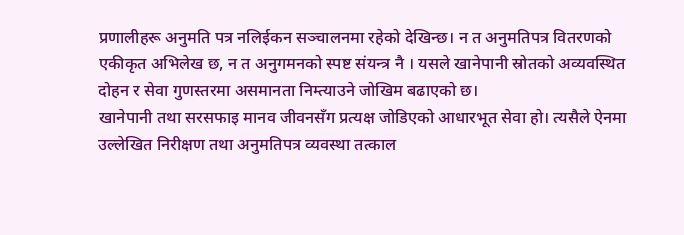प्रणालीहरू अनुमति पत्र नलिईकन सञ्चालनमा रहेको देखिन्छ। न त अनुमतिपत्र वितरणको एकीकृत अभिलेख छ, न त अनुगमनको स्पष्ट संयन्त्र नै । यसले खानेपानी स्रोतको अव्यवस्थित दोहन र सेवा गुणस्तरमा असमानता निम्त्याउने जोखिम बढाएको छ।
खानेपानी तथा सरसफाइ मानव जीवनसँग प्रत्यक्ष जोडिएको आधारभूत सेवा हो। त्यसैले ऐनमा उल्लेखित निरीक्षण तथा अनुमतिपत्र व्यवस्था तत्काल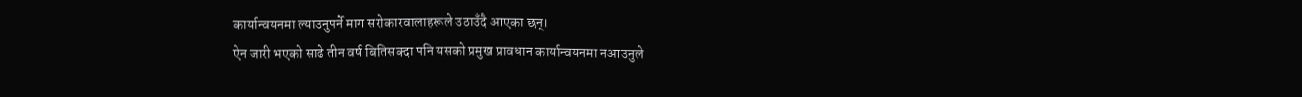कार्यान्वयनमा ल्याउनुपर्ने माग सरोकारवालाहरूले उठाउँदै आएका छन्।
ऐन जारी भएको साढे तीन वर्ष बितिसक्दा पनि यसको प्रमुख प्रावधान कार्यान्वयनमा नआउनुले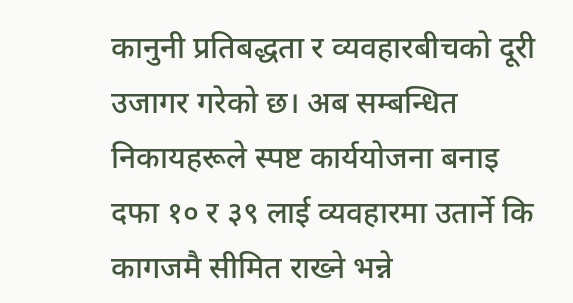कानुनी प्रतिबद्धता र व्यवहारबीचको दूरी उजागर गरेको छ। अब सम्बन्धित निकायहरूले स्पष्ट कार्ययोजना बनाइ दफा १० र ३९ लाई व्यवहारमा उतार्ने कि कागजमै सीमित राख्ने भन्ने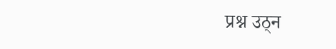प्रश्न उठ्न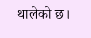थालेको छ।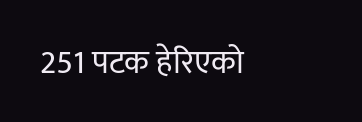251 पटक हेरिएको